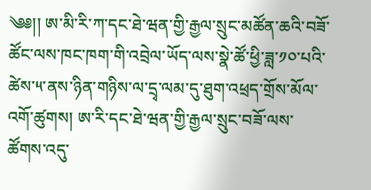༄༅།། ཨ་མི་རི་ཀ་དང་ཐེ་ཝན་གྱི་རྒྱལ་སྲུང་མཚོན་ཆའི་བཟོ་ཚོང་ལས་ཁང་ཁག་གི་འབྲེལ་ཡོད་ལས་སྣེ་ཚོ་ཕྱི་ཟླ་༡༠་པའི་ཚེས་༥་ནས་ཉིན་གཉིས་ལ་དྲྭ་ལམ་དུ་ཐུག་འཕྲད་གྲོས་མོལ་འགོ་ཚུགས། ཨ་རི་དང་ཐེ་ཝན་གྱི་རྒྱལ་སྲུང་བཟོ་ལས་ཚོགས་འདུ་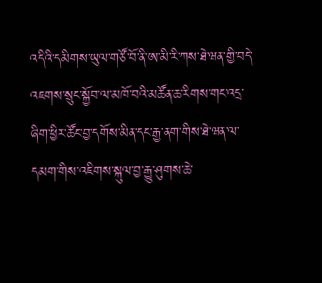འདིའི་དམིགས་ཡུལ་གཙོ་བོ་ནི་ཨ་མི་རི་ཀས་ཐེ་ཝན་གྱི་བདེ་འཇགས་སྲུང་སྐྱོབ་ལ་མཁོ་བའི་མཚོན་ཆ་རིགས་གང་འདྲ་ཞིག་ཕྱིར་ཚོང་བྱ་དགོས་མིན་དང་རྒྱ་ནག་གིས་ཐེ་ཝན་ལ་དམག་གིས་འཇིགས་སྐུལ་བྱ་རྒྱུ་ཤུགས་ཆེ་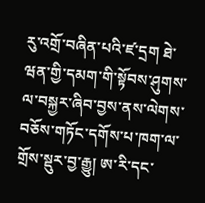རུ་འགྲོ་བཞིན་པའི་ཛ་དྲག ཐེ་ཝན་གྱི་དམག་གི་སྟོབས་ཤུགས་ལ་བསྐྱར་ཞིབ་བྱས་ནས་ལེགས་བཅོས་གཏོང་དགོས་པ་ཁག་ལ་གྲོས་སྡུར་བྱ་རྒྱུ། ཨ་རི་དང་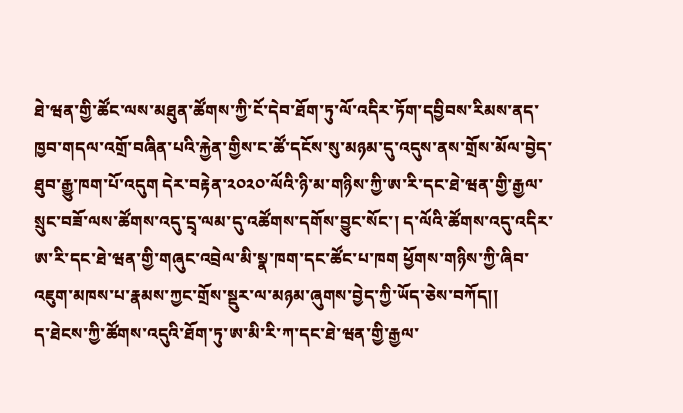ཐེ་ཝན་གྱི་ཚོང་ལས་མཐུན་ཚོགས་ཀྱི་ངོ་དེབ་ཐོག་ཏུ་ལོ་འདིར་ཏོག་དབྱིབས་རིམས་ནད་ཁྱབ་གདལ་འགྲོ་བཞིན་པའི་རྐྱེན་གྱིས་ང་ཚོ་དངོས་སུ་མཉམ་དུ་འདུས་ནས་གྲོས་མོལ་བྱེད་ཐུབ་རྒྱུ་ཁག་པོ་འདུག དེར་བརྟེན་༢༠༢༠་ལོའི་ཉི་མ་གཉིས་ཀྱི་ཨ་རི་དང་ཐེ་ཝན་གྱི་རྒྱལ་སྲུང་བཟོ་ལས་ཚོགས་འདུ་དྲྭ་ལམ་དུ་འཚོགས་དགོས་བྱུང་སོང་། ད་ལོའི་ཚོགས་འདུ་འདིར་ཨ་རི་དང་ཐེ་ཝན་གྱི་གཞུང་འབྲེལ་མི་སྣ་ཁག་དང་ཚོང་པ་ཁག ཕྱོགས་གཉིས་ཀྱི་ཞིབ་འཇུག་མཁས་པ་རྣམས་ཀྱང་གྲོས་སྡུར་ལ་མཉམ་ཞུགས་བྱེད་ཀྱི་ཡོད་ཅེས་བཀོད།།
ད་ཐེངས་ཀྱི་ཚོགས་འདུའི་ཐོག་ཏུ་ཨ་མི་རི་ཀ་དང་ཐེ་ཝན་གྱི་རྒྱལ་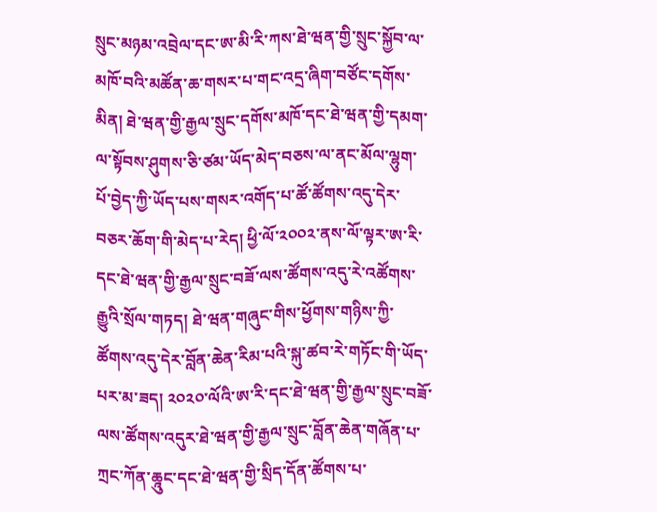སྲུང་མཉམ་འབྲེལ་དང་ཨ་མི་རི་ཀས་ཐེ་ཝན་གྱི་སྲུང་སྐྱོབ་ལ་མཁོ་བའི་མཚོན་ཆ་གསར་པ་གང་འདྲ་ཞིག་བཙོང་དགོས་མིན། ཐེ་ཝན་གྱི་རྒྱལ་སྲུང་དགོས་མཁོ་དང་ཐེ་ཝན་གྱི་དམག་ལ་སྟོབས་ཤུགས་ཅི་ཙམ་ཡོད་མེད་བཅས་ལ་ནང་མོལ་ལྷུག་པོ་བྱེད་ཀྱི་ཡོད་པས་གསར་འགོད་པ་ཚོ་ཚོགས་འདུ་དེར་བཅར་ཆོག་གི་མེད་པ་རེད། ཕྱི་ལོ་༢༠༠༢་ནས་ལོ་ལྟར་ཨ་རི་དང་ཐེ་ཝན་གྱི་རྒྱལ་སྲུང་བཟོ་ལས་ཚོགས་འདུ་རེ་འཚོགས་རྒྱུའི་སྲོལ་གཏད། ཐེ་ཝན་གཞུང་གིས་ཕྱོགས་གཉིས་ཀྱི་ཚོགས་འདུ་དེར་བློན་ཆེན་རིམ་པའི་སྐུ་ཚབ་རེ་གཏོང་གི་ཡོད་པར་མ་ཟད། ༢༠༢༠་ལོའི་ཨ་རི་དང་ཐེ་ཝན་གྱི་རྒྱལ་སྲུང་བཟོ་ལས་ཚོགས་འདུར་ཐེ་ཝན་གྱི་རྒྱལ་སྲུང་བློན་ཆེན་གཞོན་པ་ཀྲང་ཀོན་ཆཱུང་དང་ཐེ་ཝན་གྱི་སྲིད་དོན་ཚོགས་པ་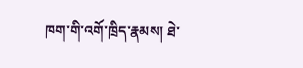ཁག་གི་འགོ་ཁྲིད་རྣམས། ཐེ་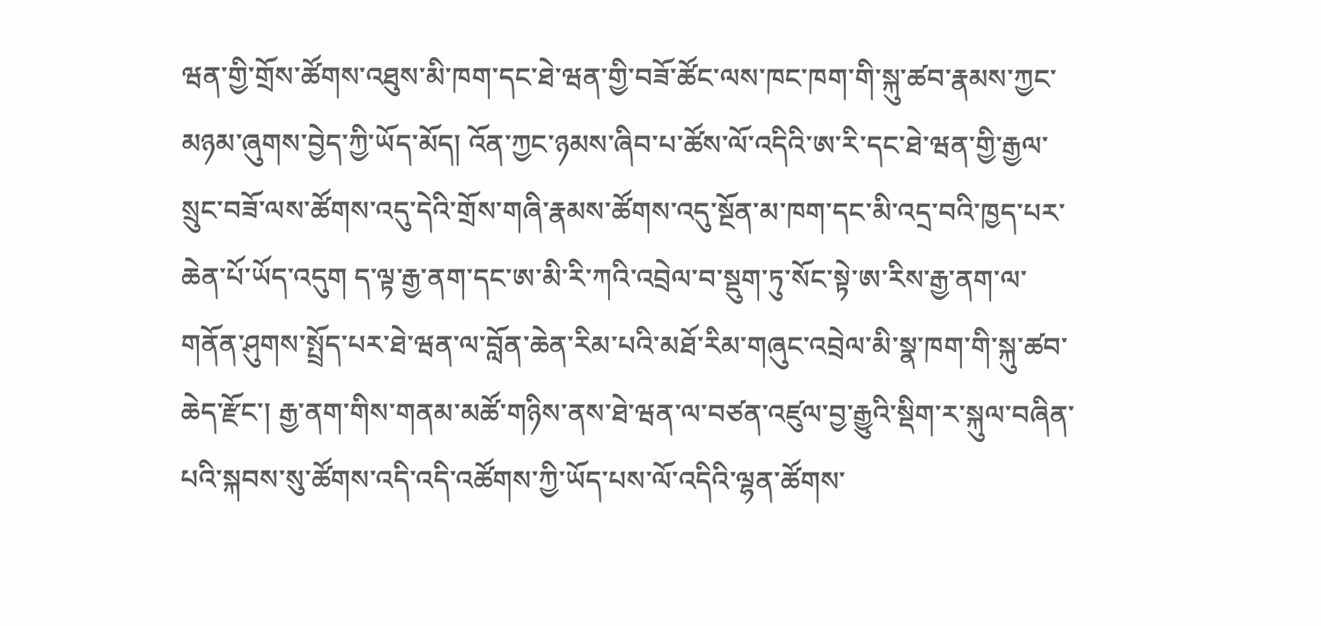ཝན་གྱི་གྲོས་ཚོགས་འཐུས་མི་ཁག་དང་ཐེ་ཝན་གྱི་བཟོ་ཚོང་ལས་ཁང་ཁག་གི་སྐུ་ཚབ་རྣམས་ཀྱང་མཉམ་ཞུགས་བྱེད་ཀྱི་ཡོད་མོད། འོན་ཀྱང་ཉམས་ཞིབ་པ་ཚོས་ལོ་འདིའི་ཨ་རི་དང་ཐེ་ཝན་གྱི་རྒྱལ་སྲུང་བཟོ་ལས་ཚོགས་འདུ་དེའི་གྲོས་གཞི་རྣམས་ཚོགས་འདུ་སྔོན་མ་ཁག་དང་མི་འདྲ་བའི་ཁྱད་པར་ཆེན་པོ་ཡོད་འདུག ད་ལྟ་རྒྱ་ནག་དང་ཨ་མི་རི་ཀའི་འབྲེལ་བ་སྡུག་ཏུ་སོང་སྟེ་ཨ་རིས་རྒྱ་ནག་ལ་གནོན་ཤུགས་སྤྲོད་པར་ཐེ་ཝན་ལ་བློན་ཆེན་རིམ་པའི་མཐོ་རིམ་གཞུང་འབྲེལ་མི་སྣ་ཁག་གི་སྐུ་ཚབ་ཆེད་རྫོང་། རྒྱ་ནག་གིས་གནམ་མཚོ་གཉིས་ནས་ཐེ་ཝན་ལ་བཙན་འཛུལ་བྱ་རྒྱུའི་སྡིག་ར་སྐུལ་བཞིན་པའི་སྐབས་སུ་ཚོགས་འདི་འདི་འཚོགས་ཀྱི་ཡོད་པས་ལོ་འདིའི་ལྷན་ཚོགས་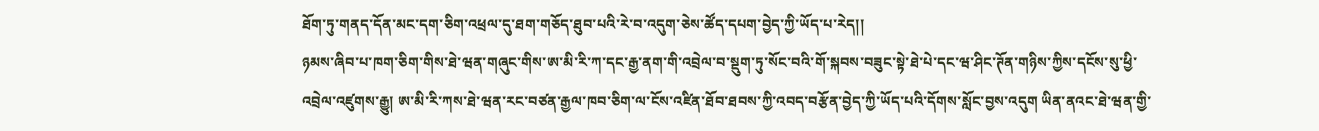ཐོག་ཏུ་གནད་དོན་མང་དག་ཅིག་འཕྲལ་དུ་ཐག་གཅོད་ཐུབ་པའི་རེ་བ་འདུག་ཅེས་ཚོད་དཔག་བྱེད་ཀྱི་ཡོད་པ་རེད།།
ཉམས་ཞིབ་པ་ཁག་ཅིག་གིས་ཐེ་ཝན་གཞུང་གིས་ཨ་མི་རི་ཀ་དང་རྒྱ་ནག་གི་འབྲེལ་བ་སྡུག་ཏུ་སོང་བའི་གོ་སྐབས་བཟུང་སྟེ་ཐེ་པེ་དང་ཝ་ཤིང་ཊོན་གཉིས་ཀྱིས་དངོས་སུ་ཕྱི་འབྲེལ་འཛུགས་རྒྱུ། ཨ་མི་རི་ཀས་ཐེ་ཝན་རང་བཙན་རྒྱལ་ཁབ་ཅིག་ལ་ངོས་འཛིན་ཐོབ་ཐབས་ཀྱི་འབད་བརྩོན་བྱེད་ཀྱི་ཡོད་པའི་དོགས་སློང་བྱས་འདུག ཡིན་ནའང་ཐེ་ཝན་གྱི་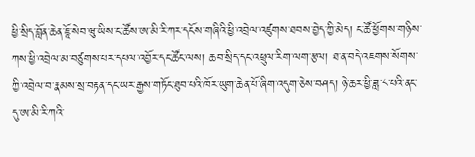ཕྱི་སྲིད་བློན་ཆེན་ཇཱོ་སེབ་ཝུ་ཡིས་ང་ཚོས་ཨ་མི་རི་ཀར་དངོས་གཞིའི་ཕྱི་འབྲེལ་འཛུགས་ཐབས་བྱེད་ཀྱི་མེད། ང་ཚོ་ཕྱོགས་གཉིས་ཀས་ཕྱི་འབྲེལ་མ་བཙུགས་པར་དཔལ་འབྱོར་དང་ཚོང་ལས། ཆབ་སྲིད་དང་འཕྲུལ་རིག་ལག་རྩལ། ཐ་ན་བདེ་འཇགས་སོགས་ཀྱི་འབྲེལ་བ་རྣམས་སྲ་བརྟན་དང་ཡར་རྒྱས་གཏོང་ཐུབ་པའི་ཁོར་ཡུག་ཆེན་པོ་ཞིག་འདུག་ཅེས་བཤད། ཉེ་ཆར་ཕྱི་ཟླ་༨་པའི་ནང་དུ་ཨ་མི་རི་ཀའི་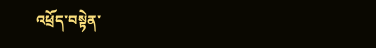འཕྲོད་བསྟེན་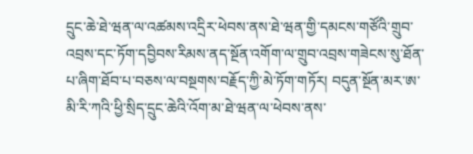དྲུང་ཆེ་ཐེ་ཝན་ལ་འཚམས་འདྲིར་ཕེབས་ནས་ཐེ་ཝན་གྱི་དམངས་གཙོའི་གྲུབ་འབྲས་དང་ཏོག་དབྱིབས་རིམས་ནད་སྔོན་འགོག་ལ་གྲུབ་འབྲས་གཟེངས་སུ་ཐོན་པ་ཞིག་ཐོབ་པ་བཅས་ལ་བསྔགས་བརྗོད་ཀྱི་མེ་ཏོག་གཏོར། བདུན་སྔོན་མར་ཨ་མི་རི་ཀའི་ཕྱི་སྲིད་དྲུང་ཆེའི་འོག་མ་ཐེ་ཝན་ལ་ཕེབས་ནས་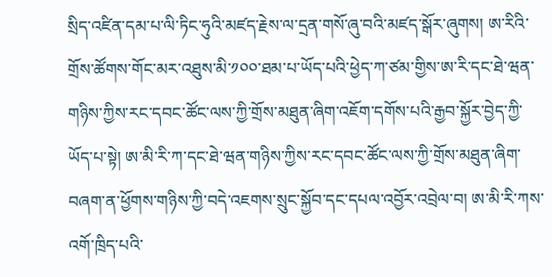སྲིད་འཛིན་དམ་པ་ལི་ཏིང་ཧུའི་མཛད་རྗེས་ལ་དྲན་གསོ་ཞུ་བའི་མཛད་སྒོར་ཞུགས། ཨ་རིའི་གྲོས་ཚོགས་གོང་མར་འཐུས་མི་༡༠༠་ཐམ་པ་ཡོད་པའི་ཕྱེད་ཀ་ཙམ་གྱིས་ཨ་རི་དང་ཐེ་ཝན་གཉིས་ཀྱིས་རང་དབང་ཚོང་ལས་ཀྱི་གྲོས་མཐུན་ཞིག་འཇོག་དགོས་པའི་རྒྱབ་སྐྱོར་བྱེད་ཀྱི་ཡོད་པ་སྟེ། ཨ་མི་རི་ཀ་དང་ཐེ་ཝན་གཉིས་ཀྱིས་རང་དབང་ཚོང་ལས་ཀྱི་གྲོས་མཐུན་ཞིག་བཞག་ན་ཕྱོགས་གཉིས་ཀྱི་བདེ་འཇགས་སྲུང་སྐྱོབ་དང་དཔལ་འབྱོར་འབྲེལ་བ། ཨ་མི་རི་ཀས་འགོ་ཁྲིད་པའི་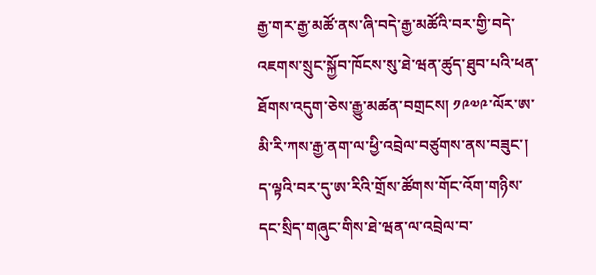རྒྱ་གར་རྒྱ་མཚོ་ནས་ཞི་བདེ་རྒྱ་མཚོའི་བར་གྱི་བདེ་འཇགས་སྲུང་སྐྱོབ་ཁོངས་སུ་ཐེ་ཝན་ཚུད་ཐུབ་པའི་ཕན་ཐོགས་འདུག་ཅེས་རྒྱུ་མཚན་བགྲངས། ༡༩༧༩་ལོར་ཨ་མི་རི་ཀས་རྒྱ་ནག་ལ་ཕྱི་འབྲེལ་བཙུགས་ནས་བཟུང་། ད་ལྟའི་བར་དུ་ཨ་རིའི་གྲོས་ཚོགས་གོང་འོག་གཉིས་དང་སྲིད་གཞུང་གིས་ཐེ་ཝན་ལ་འབྲེལ་བ་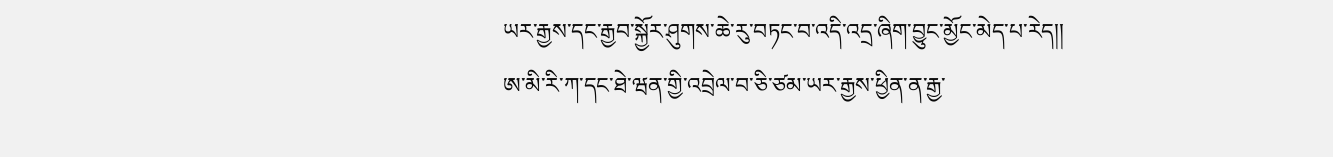ཡར་རྒྱས་དང་རྒྱབ་སྐྱོར་ཤུགས་ཆེ་རུ་བཏང་བ་འདི་འདྲ་ཞིག་བྱུང་མྱོང་མེད་པ་རེད།།
ཨ་མི་རི་ཀ་དང་ཐེ་ཝན་གྱི་འབྲེལ་བ་ཅི་ཙམ་ཡར་རྒྱས་ཕྱིན་ན་རྒྱ་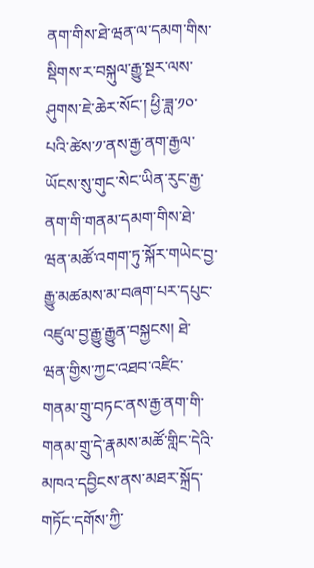ནག་གིས་ཐེ་ཝན་ལ་དམག་གིས་སྡིགས་ར་བསྐུལ་རྒྱུ་སྔར་ལས་ཤུགས་ཇེ་ཆེར་སོང་། ཕྱི་ཟླ་༡༠་པའི་ཚེས་༡་ནས་རྒྱ་ནག་རྒྱལ་ཡོངས་སུ་གུང་སེང་ཡིན་རུང་རྒྱ་ནག་གི་གནམ་དམག་གིས་ཐེ་ཝན་མཚོ་འགག་ཏུ་སྐོར་གཡེང་བྱ་རྒྱུ་མཚམས་མ་བཞག་པར་དཔུང་འཛུལ་བྱ་རྒྱུ་རྒྱུན་བསྐྱངས། ཐེ་ཝན་གྱིས་ཀྱང་འཐབ་འཛིང་གནམ་གྲུ་བཏང་ནས་རྒྱ་ནག་གི་གནམ་གྲུ་དེ་རྣམས་མཚོ་གླིང་དེའི་མཁའ་དབྱིངས་ནས་མཐར་སྐྲོད་གཏོང་དགོས་ཀྱི་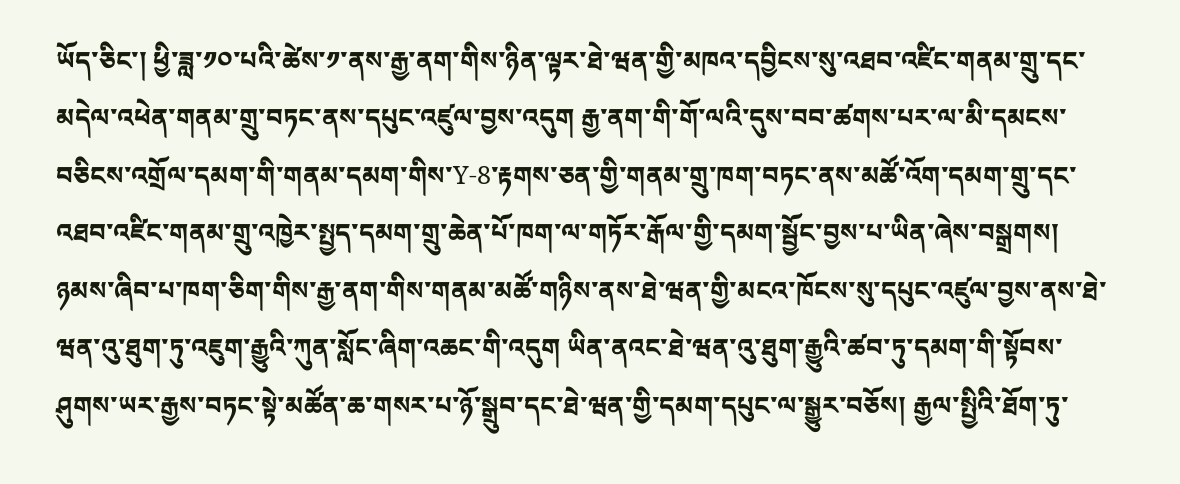ཡོད་ཅིང་། ཕྱི་ཟླ་༡༠་པའི་ཚེས་༡་ནས་རྒྱ་ནག་གིས་ཉིན་ལྟར་ཐེ་ཝན་གྱི་མཁའ་དབྱིངས་སུ་འཐབ་འཛིང་གནམ་གྲུ་དང་མདེལ་འཕེན་གནམ་གྲུ་བཏང་ནས་དཔུང་འཛུལ་བྱས་འདུག རྒྱ་ནག་གི་གོ་ལའི་དུས་བབ་ཚགས་པར་ལ་མི་དམངས་བཅིངས་འགྲོལ་དམག་གི་གནམ་དམག་གིས་Y-8་རྟགས་ཅན་གྱི་གནམ་གྲུ་ཁག་བཏང་ནས་མཚོ་འོག་དམག་གྲུ་དང་འཐབ་འཛིང་གནམ་གྲུ་འཁྱེར་སྤྱད་དམག་གྲུ་ཆེན་པོ་ཁག་ལ་གཏོར་རྒོལ་གྱི་དམག་སྦྱོང་བྱས་པ་ཡིན་ཞེས་བསྒྲགས། ཉམས་ཞིབ་པ་ཁག་ཅིག་གིས་རྒྱ་ནག་གིས་གནམ་མཚོ་གཉིས་ནས་ཐེ་ཝན་གྱི་མངའ་ཁོངས་སུ་དཔུང་འཛུལ་བྱས་ནས་ཐེ་ཝན་འུ་ཐུག་ཏུ་འཇུག་རྒྱུའི་ཀུན་སློང་ཞིག་འཆང་གི་འདུག ཡིན་ནའང་ཐེ་ཝན་འུ་ཐུག་རྒྱུའི་ཚབ་ཏུ་དམག་གི་སྟོབས་ཤུགས་ཡར་རྒྱས་བཏང་སྟེ་མཚོན་ཆ་གསར་པ་ཉོ་སྒྲུབ་དང་ཐེ་ཝན་གྱི་དམག་དཔུང་ལ་སྒྱུར་བཅོས། རྒྱལ་སྤྱིའི་ཐོག་ཏུ་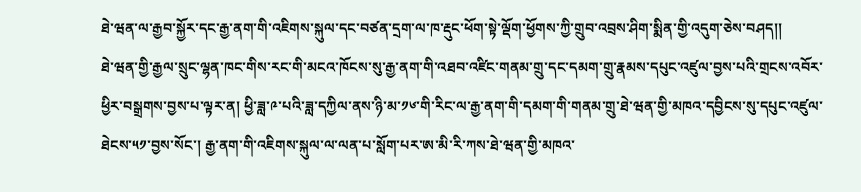ཐེ་ཝན་ལ་རྒྱབ་སྐྱོར་དང་རྒྱ་ནག་གི་འཇིགས་སྐུལ་དང་བཙན་དྲག་ལ་ཁ་རྡུང་ཕོག་སྟེ་ལྡོག་ཕྱོགས་ཀྱི་གྲུབ་འབྲས་ཤིག་སྨིན་གྱི་འདུག་ཅེས་བཤད།།
ཐེ་ཝན་གྱི་རྒྱལ་སྲུང་ལྷན་ཁང་གིས་རང་གི་མངའ་ཁོངས་སུ་རྒྱ་ནག་གི་འཐབ་འཛིང་གནམ་གྲུ་དང་དམག་གྲུ་རྣམས་དཔུང་འཛུལ་བྱས་པའི་གྲངས་འབོར་ཕྱིར་བསྒྲགས་བྱས་པ་ལྟར་ན། ཕྱི་ཟླ་༩་པའི་ཟླ་དཀྱིལ་ནས་ཉི་མ་༡༦་གི་རིང་ལ་རྒྱ་ནག་གི་དམག་གི་གནམ་གྲུ་ཐེ་ཝན་གྱི་མཁའ་དབྱིངས་སུ་དཔུང་འཛུལ་ཐེངས་༥༡་བྱས་སོང་། རྒྱ་ནག་གི་འཇིགས་སྐུལ་ལ་ལན་པ་སློག་པར་ཨ་མི་རི་ཀས་ཐེ་ཝན་གྱི་མཁའ་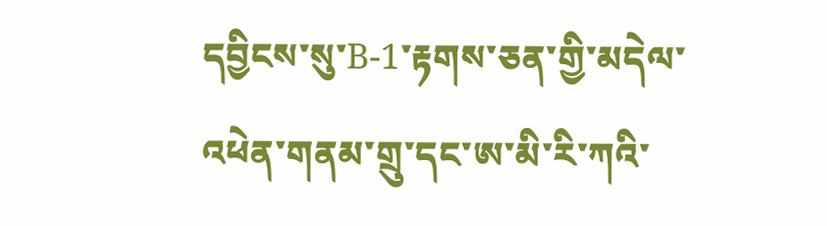དབྱིངས་སུ་B-1་རྟགས་ཅན་གྱི་མདེལ་འཕེན་གནམ་གྲུ་དང་ཨ་མི་རི་ཀའི་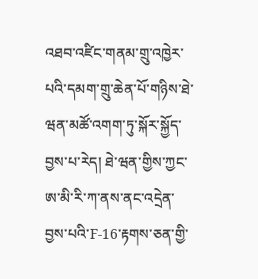འཐབ་འཛིང་གནམ་གྲུ་འཁྱེར་པའི་དམག་གྲུ་ཆེན་པོ་གཉིས་ཐེ་ཝན་མཚོ་འགག་ཏུ་སྐོར་སྐྱོད་བྱས་པ་རེད། ཐེ་ཝན་གྱིས་ཀྱང་ཨ་མི་རི་ཀ་ནས་ནང་འདྲེན་བྱས་པའི་F-16་རྟགས་ཅན་གྱི་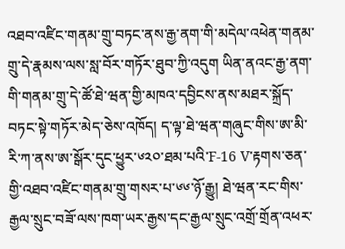འཐབ་འཛིང་གནམ་གྲུ་བཏང་ནས་རྒྱ་ནག་གི་མདེལ་འཕེན་གནམ་གྲུ་དེ་རྣམས་ལས་སླ་བོར་གཏོར་ཐུབ་ཀྱི་འདུག ཡིན་ནའང་རྒྱ་ནག་གི་གནམ་གྲུ་དེ་ཚོ་ཐེ་ཝན་གྱི་མཁའ་དབྱིངས་ནས་མཐར་སྐྲོད་བཏང་སྟེ་གཏོར་མེད་ཅེས་འཁོད། ད་ལྟ་ཐེ་ཝན་གཞུང་གིས་ཨ་མི་རི་ཀ་ནས་ཨ་སྒོར་དུང་ཕྱུར་༦༢༠་ཐམ་པའི་F-16 V་རྟགས་ཅན་གྱི་འཐབ་འཛིང་གནམ་གྲུ་གསར་པ་༦༦་ཉོ་རྒྱུ། ཐེ་ཝན་རང་གིས་རྒྱལ་སྲུང་བཟོ་ལས་ཁག་ཡར་རྒྱས་དང་རྒྱལ་སྲུང་འགྲོ་གྲོན་འཕར་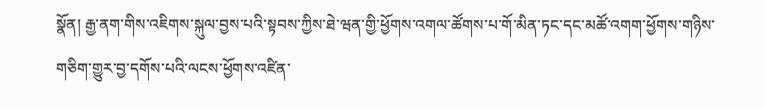སྣོན། རྒྱ་ནག་གིས་འཇིགས་སྐུལ་བྱས་པའི་སྟབས་ཀྱིས་ཐེ་ཝན་གྱི་ཕྱོགས་འགལ་ཚོགས་པ་གོ་མིན་ཏང་དང་མཚོ་འགག་ཕྱོགས་གཉིས་གཅིག་གྱུར་བྱ་དགོས་པའི་ལངས་ཕྱོགས་འཛིན་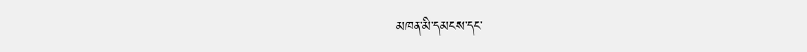མཁན་མི་དམངས་དང་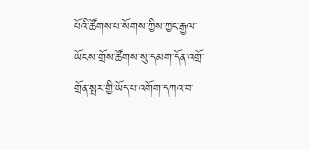པོའི་ཚོགས་པ་སོགས་ཀྱིས་ཀྱང་རྒྱལ་ཡོངས་གྲོས་ཚོགས་སུ་དམག་དོན་འགྲོ་གྲོན་སྤར་གྱི་ཡོད་པ་འགོག་དཀའ་བ་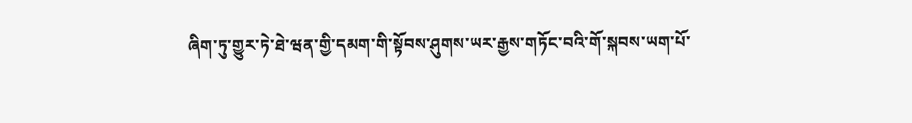ཞིག་ཏུ་གྱུར་ཏེ་ཐེ་ཝན་གྱི་དམག་གི་སྟོབས་ཤུགས་ཡར་རྒྱས་གཏོང་བའི་གོ་སྐབས་ཡག་པོ་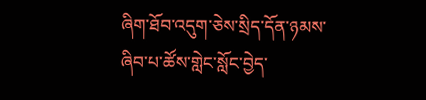ཞིག་ཐོབ་འདུག་ཅེས་སྲིད་དོན་ཉམས་ཞིབ་པ་ཚོས་གླེང་སློང་བྱེད་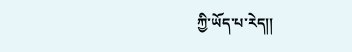ཀྱི་ཡོད་པ་རེད།།